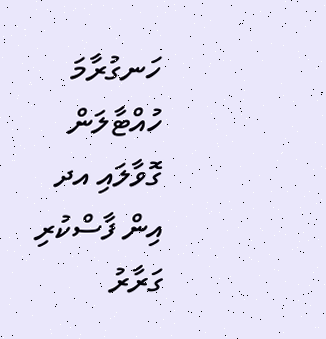ހަނގުރާމަ ހުއްޓާލަން ގޮވާލައި އދ އިން ފާސްކުރި ގަރާރު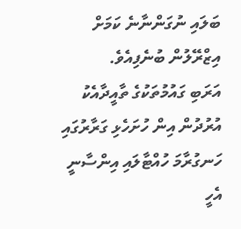ބަލައި ނުގަންނާނެ ކަމަށް އިޒްރޭލުން ބުނެފިއެވެ.
އަރަބި ގައުމުތަކުގެ ތާއީދާއެކު އުރުދުން އިން ހުށަހެޅި ގަރާރުގައި ހަނގުރާމަ ހުއްޓާލައި އިންސާނީ އެހީ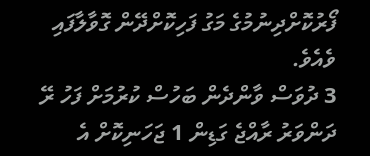ފޯރުކޮށްދިނުމުގެ މަގު ފަހިކޮށްދޭން ގޮވާލާފައި ވެއެވެ.
3 ދުވަސް ވާންދެން ބަހުސް ކުރުމަށް ފަހު ރޭ ދަންވަރު ރާއްޖެ ގަޑިން 1 ޖަހަނިކޮށް އެ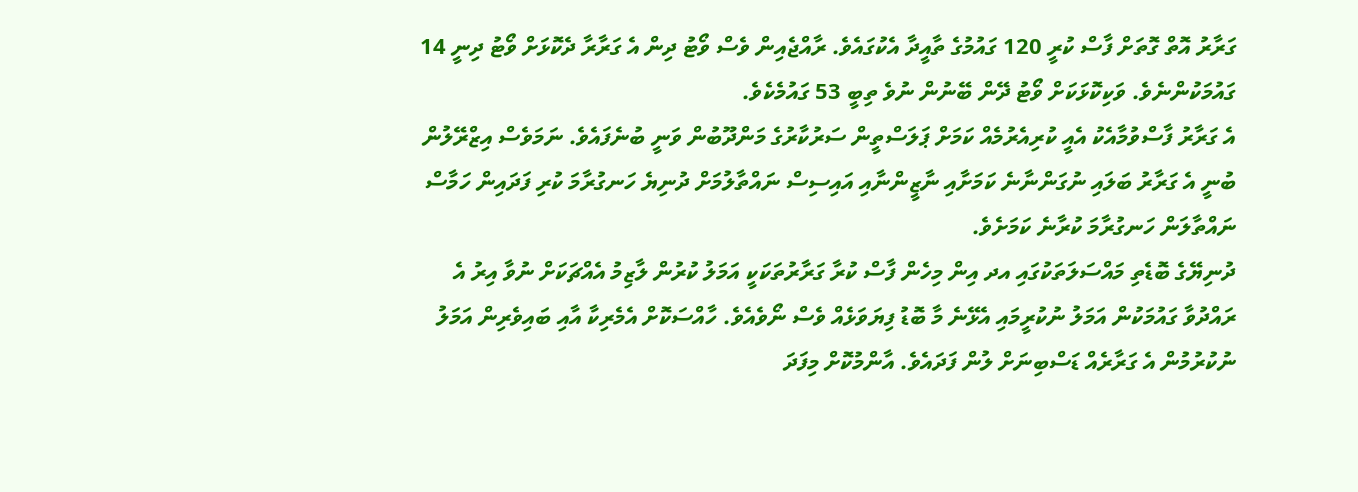ގަރާރު އޮތް ގޮތަށް ފާސް ކުރީ 120 ގައުމުގެ ތާއީދާ އެކުގައެވެ. ރާއްޖެއިން ވެސް ވޯޓު ދިން އެ ގަރާރާ ދެކޮޅަށް ވޯޓު ދިނީ 14 ގައުމަކުންނެވެ. ވަކިކޮޅަކަށް ވޯޓު ދޭން ބޭނުން ނުވެ ތިބީ 53 ގައުމެކެވެ.
އެ ގަރާރު ފާސްވުމާއެކު އެއީ ކުރިއެރުމެއް ކަމަށް ޕަލަސްތީން ސަރުކާރުގެ މަންދޫބުން ވަނީ ބުނެފައެވެ. ނަމަވެސް އިޒްރޭލުން ބުނީ އެ ގަރާރު ބަލައި ނުގަންނާނެ ކަމަށާއި ނާޒީންނާއި އައިސިސް ނައްތާލުމަށް ދުނިޔެ ހަނގުރާމަ ކުރި ފަދައިން ހަމާސް ނައްތާލަން ހަނގުރާމަ ކުރާނެ ކަމަށެވެ.
ދުނިޔޭގެ ބޮޑެތި މައްސަލަތަކުގައި އދ އިން މިހެން ފާސް ކުރާ ގަރާރުތަކަކީ އަމަލު ކުރުން ލާޒިމު އެއްޗަކަށް ނުވާ އިރު އެ ރައްދުވާ ގައުމަކުން އަމަލު ނުކުރީމައި އެޅޭނެ މާ ބޮޑު ފިޔަވަޅެއް ވެސް ނޯވެއެވެ. ހާއްސަކޮށް އެމެރިކާ އާއި ބައިވެރިން އަމަލު ނުކުރުމުން އެ ގަރާރެއް ޑަސްބިނަށް ލުން ފަދައެވެ. އާންމުކޮށް މިފަދަ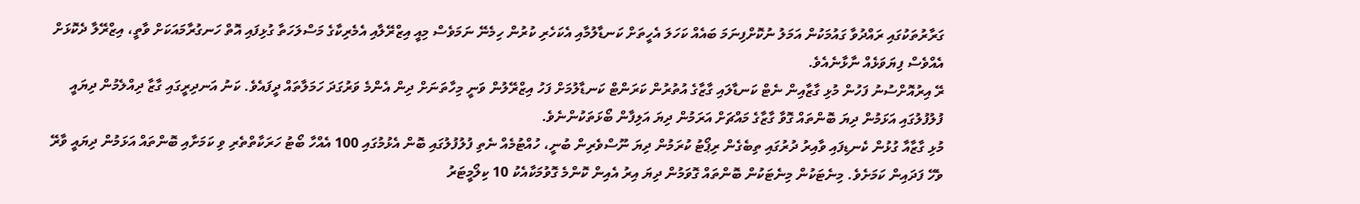ގަރާރުތަކުގައި ރައްދުވާ ގައުމަކުން އަމަލު ނުކޮށްފިނަމަ ބައެއް ކަހަލަ އެހީތަށް ކަނޑާލުމާއި އެކަހެރި ކުރުން ހިމެނޭ ނަމަވެސް މިއީ އިޒްރޭލާއި އެމެރިކާގެ މަސްލަހަތާ ގުޅިފައި އޮތް ހަނގުރާމައަކަށް ވާތީ، އިޒްރޭލާ ދެކޮޅަށް އެއްވެސް ފިޔަވަޅެއް ނާޅާނެއެވެ.
ރޭ އިރުއޮށްސުނު ފަހުން މުޅި ގާޒާއިން ނެޓް ކަނޑާލައި ގާޒާގެ އުތުރުން ކަރަންޓް ކަނޑާލުމަށް ފަހު އިޒްރޭލުން ވަނީ މިހާތަނަށް ދިން އެންމެ ވަރުގަދަ ހަމަލާތައް ދީފައެވެ. ކަނު އަނދިރީގައި ގާޒާ ދިއްލެމުން ދިޔައީ ފުލުފުލުގައި އަޅަމުން ދިޔަ ބޮންތައް ގޮވާ ގާޒާގެ މައްޗަށް އަރަމުން ދިޔަ އަލިފާން ބޯޅަތަކުންނެވެ.
މުޅި ގާޒާއާ ގުޅުން ކެނޑިފައި ވާއިރު ދުރުގައި ތިބެގެން ރިޕޯޓު ކުރަމުން ދިޔަ ނޫސްވެރިން ބުނީ، ހުއްޓުމެއް ނެތި ފުލުފުލުގައި ބޮން އެޅުމުގައި 100 އެއްހާ ބޯޓު ހަރަކާތްތެރި ވި ކަމަށާއި ބޮންތައް އަޅަމުން ދިޔައީ ވާރޭ ވެހޭ ފަދައިން ކަމަށެވެ. މިނެޓަކުން މިނެޓަކުން ބޮންތައް ގޮވަމުން ދިޔަ އިރު އެއިން ކޮންމެ ގޮވުމަކާއެކު 10 ކިލޯމީޓަރު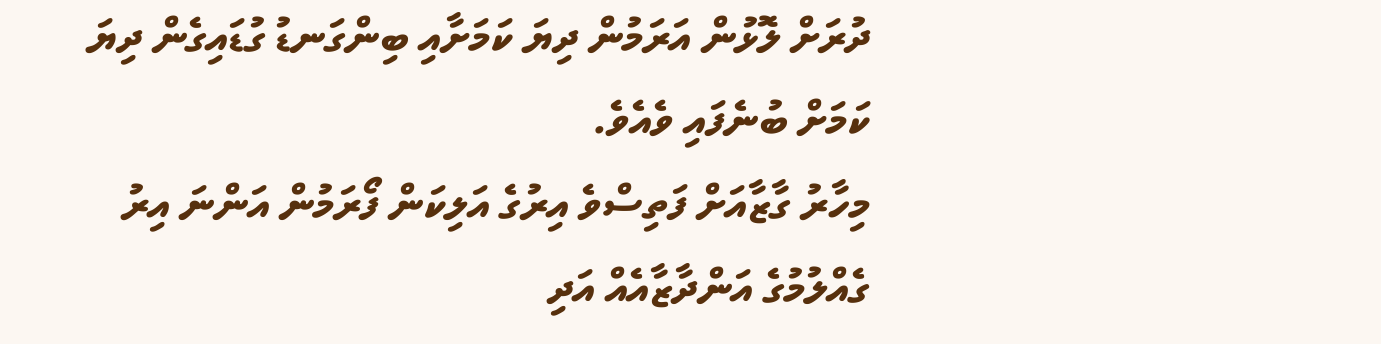ދުރަށް ލޮޅުން އަރަމުން ދިޔަ ކަމަށާއި ބިންގަނޑު ގުޑައިގެން ދިޔަ ކަމަށް ބުނެފައި ވެއެވެ.
މިހާރު ގާޒާއަށް ފަތިސްވެ އިރުގެ އަލިކަން ފޯރަމުން އަންނަ އިރު ގެއްލުމުގެ އަންދާޒާއެއް އަދި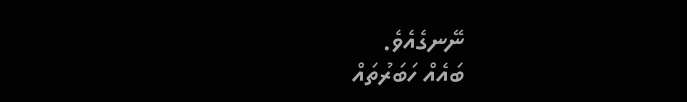ނޭނގެއެވެ.
ބައެއް ހަބަރުތައް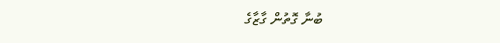ބުނާ ގޮތުން ގާޒާގެ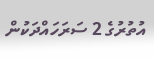އުތުރުގެ 2 ސަރަހައްދަކުން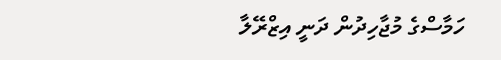ހަމާސްގެ މުޖާހިދުން ދަނީ އިޒްރޭލާ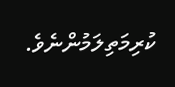ކުރިމަތިލަމުންނެވެ.